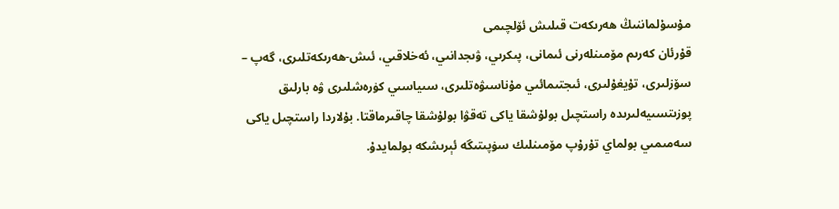مۇسۇلماننىڭ ھەرىكەت قىلىش ئۆلچىمى
قۇرئان كەرىم مۆمىنلەرنى ئىمانى، پىكرىي، ۋىجدانىي، ئەخلاقىي، ئىش-ھەرىكەتلىرى، گەپ – سۆزلىرى، تۇيغۇلىرى، ئىجتىمائىي مۇناسىۋەتلىرى، سىياسىي كۈرەشلىرى ۋە بارلىق پوزىتسىيەلىرىدە راستچىل بولۇشقا ياكى تەقۋا بولۇشقا چاقىرماقتا. بۇلاردا راستچىل ياكى سەمىمىي بولماي تۇرۇپ مۆمىنلىك سۈپىتىگە ئېرىشكە بولمايدۇ.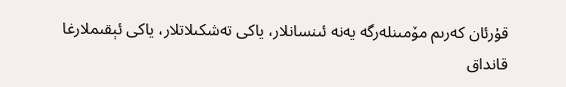قۇرئان كەرىم مۆمىنلەرگە يەنە ئىنسانلار، ياكى تەشكىلاتلار، ياكى ئېقىملارغا قانداق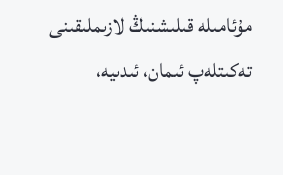مۇئامىلە قىلىشنىڭ لازىملىقىنى تەكىتلەپ ئىمان، ئىدىيە،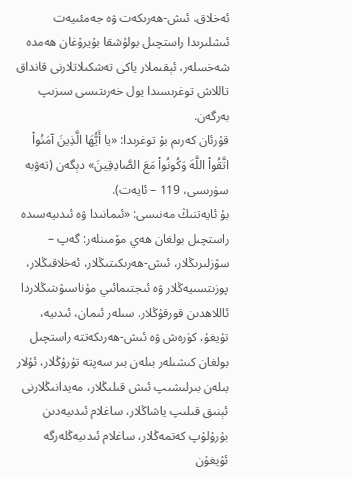ئەخلاق، ئىش-ھەرىكەت ۋە جەمئىيەت ئىشلىرىدا راستچىل بولۇشقا بۇيرۇغان ھەمدە شەخسلەر، ئېقىملار ياكى تەشكىلاتلارنى قانداق تاللاش توغرىسىدا يول خەرىتىسى سىزىپ بەرگەن.
قۇرئان كەرىم بۇ توغرىدا: «يا أَيُّهَا الَّذِينَ آمَنُواْ اتَّقُواْ اللَّهَ وَكُونُواْ مَعَ الصَّادِقِينَ» دېگەن (تەۋبە سۈرىسى، 119 – ئايەت).
بۇ ئايەتنىڭ مەنىسى: «ئىمانىدا ۋە ئىدىيەسىدە راستچىل بولغان ھەي مۆمىنلەر: گەپ – سۆزلىرىڭلار، ئىش-ھەرىكىتىڭلار، ئەخلاقىڭلار، پوزىتسىيەڭلار ۋە ئىجتىمائىي مۇناسىۋىتىڭلاردا ئاللاھدىن قورقۇڭلار. سىلەر ئىمان، ئىدىيە، تۇيغۇ، كۈرەش ۋە ئىش-ھەرىكەتتە راستچىل بولغان كىشىلەر بىلەن بىر سەپتە تۇرۇڭلار، ئۇلار بىلەن بىرلىشىپ ئىش قىلىڭلار، مەيدانىڭلارنى ئېنىق قىلىپ ياشاڭلار، ساغلام ئىدىيەدىن بۇرۇلۇپ كەتمەڭلار، ساغلام ئىدىيەڭلەرگە ئۇيغۇن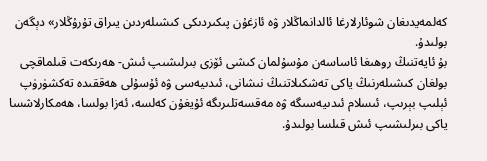كەلمەيدىغان شوئارلارغا ئالدانماڭلار ۋە ئازغۇن پىكىردىكى كىشىلەردىن يىراق تۇرۇڭلار» دېگەن بولىدۇ.
بۇ ئايەتنىڭ روھىغا ئاساسەن مۇسۇلمان كىشى ئۆزى بىرلىشىپ ئىش- ھەرىكەت قىلماقچى بولغان كىشىلەرنىڭ ياكى تەشكىلاتنىڭ نىشانى، ئىدىيەسى ۋە ئۇسۇلى ھەققىدە تەكشۈرۈپ ئېلىپ بېرىپ، ئىسلام ئىدىيەسىگە ۋە مەقسەتلىرىگە ئۇيغۇن كەلسە، ئەزا بولسا، ھەمكارلاشسا ياكى بىرلىشىپ ئىش قىلسا بولىدۇ.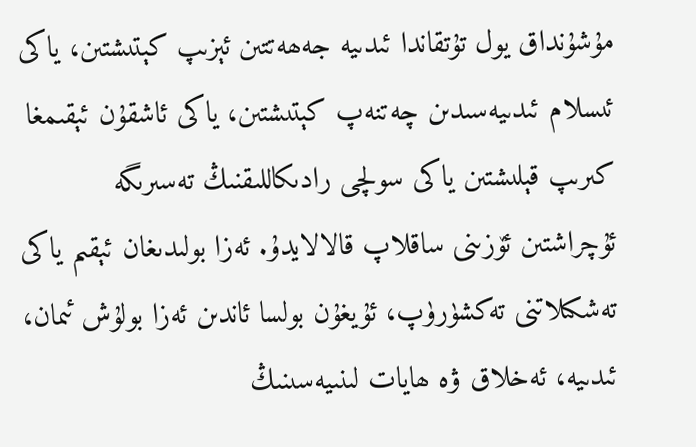مۇشۇنداق يول تۇتقاندا ئىدىيە جەھەتتىن ئېزىپ كېتىشتىن، ياكى ئىسلام ئىدىيەسىدىن چەتنەپ كېتىشتىن، ياكى ئاشقۇن ئېقىمغا كىرىپ قېلىشتىن ياكى سولچى رادىكاللىقنىڭ تەسىرىگە ئۇچراشتىن ئۆزىنى ساقلاپ قالالايدۇ. ئەزا بولىدىغان ئېقىم ياكى تەشكىلاتنى تەكشۈرۈپ، ئۇيغۇن بولسا ئاندىن ئەزا بولۇش ئىمان، ئىدىيە، ئەخلاق ۋە ھايات لىنىيەسىنىڭ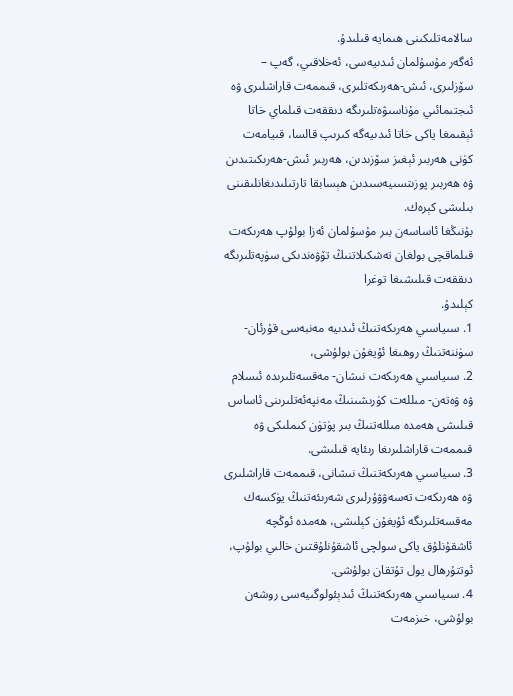سالامەتلىكىنى ھىمايە قىلىدۇ.
ئەگەر مۇسۇلمان ئىدىيەسى، ئەخلاقىي، گەپ – سۆزلىرى، ئىش-ھەرىكەتلىرى، قىممەت قاراشلىرى ۋە ئىجتىمائىي مۇناسىۋەتلىرىگە دىققەت قىلماي خاتا ئېقىمغا ياكى خاتا ئىدىيەگە كىرىپ قالسا، قىيامەت كۈنى ھەربىر ئېغىز سۆزىدىن، ھەربىر ئىش-ھەرىكىتىدىن ۋە ھەربىر پوزىتسىيەسىدىن ھېسابقا تارتىلىدىغانلىقىنى بىلىشى كېرەك.
بۇنىڭغا ئاساسەن بىر مۇسۇلمان ئەزا بولۇپ ھەرىكەت قىلماقچى بولغان تەشكىلاتنىڭ تۆۋەندىكى سۈپەتلىرىگە دىققەت قىلىشىغا توغرا
كېلىدۇ.
1. سىياسىي ھەرىكەتنىڭ ئىدىيە مەنبەسى قۇرئان- سۈننەتنىڭ روھىغا ئۇيغۇن بولۇشى،
2. سىياسىي ھەرىكەت نىشان- مەقسەتلىرىدە ئىسلام ۋە ۋەتەن- مىللەت كۈرىشىنىڭ مەنپەئەتلىرىنى ئاساس قىلىشى ھەمدە مىللەتنىڭ بىر پۈتۈن كىملىكى ۋە قىممەت قاراشلىرىغا رىئايە قىلىشى.
3. سىياسىي ھەرىكەتنىڭ نىشانى، قىممەت قاراشلىرى ۋە ھەرىكەت تەسەۋۋۇرلىرى شەرىئەتنىڭ يۈكسەك مەقسەتلىرىگە ئۇيغۇن كېلىشى، ھەمدە ئوڭچە ئاشقۇنلۇق ياكى سولچى ئاشقۇنلۇقتىن خالىي بولۇپ، ئوتتۇرھال يول تۇتقان بولۇشى.
4. سىياسىي ھەرىكەتنىڭ ئىدېئولوگىيەسى روشەن بولۇشى، خىزمەت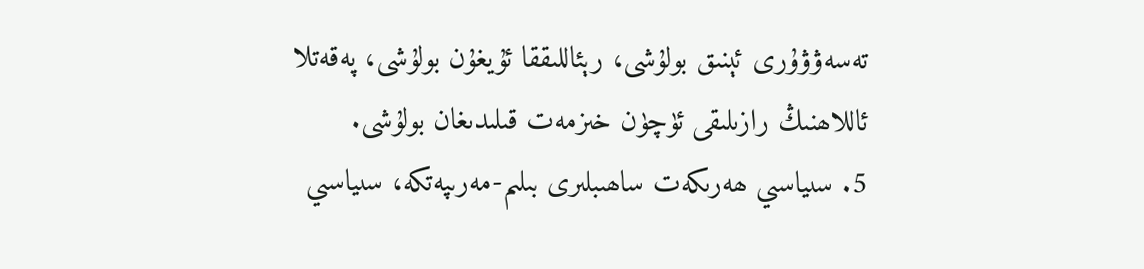تەسەۋۋۇرى ئېنىق بولۇشى، رېئاللىققا ئۇيغۇن بولۇشى، پەقەتلا ئاللاھنىڭ رازىلىقى ئۈچۈن خىزمەت قىلىدىغان بولۇشى.
5. سىياسىي ھەرىكەت ساھىبلىرى بىلىم-مەرىپەتكە، سىياسىي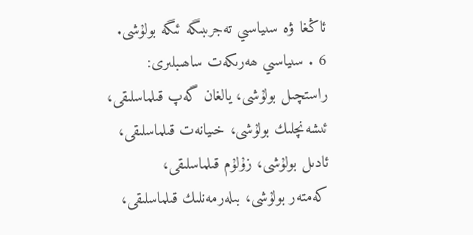ئاڭغا ۋە سىياسىي تەجرىبىگە ئىگە بولۇشى.
6 . سىياسىي ھەرىكەت ساھىبلىرى:
راستچىل بولۇشى، يالغان گەپ قىلماسلىقى،
ئىشەنچلىك بولۇشى، خىيانەت قىلماسلىقى،
ئادىل بولۇشى، زۇلۇم قىلماسلىقى،
كەمتەر بولۇشى، بىلەرمەنلىك قىلماسلىقى،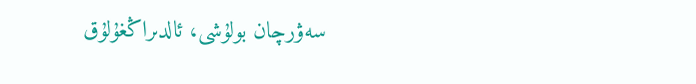سەۋرچان بولۇشى، ئالدىراڭغۇلۇق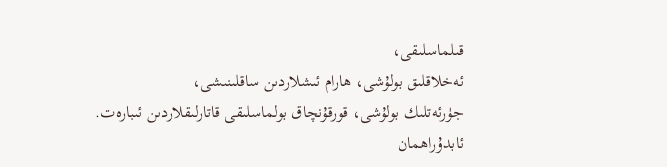قىلماسلىقى،
ئەخلاقلىق بولۇشى، ھارام ئىشلاردىن ساقلىنىشى،
جۈرئەتلىك بولۇشى، قورقۇنچاق بولماسلىقى قاتارلىقلاردىن ئىبارەت.
ئابدۇراھمان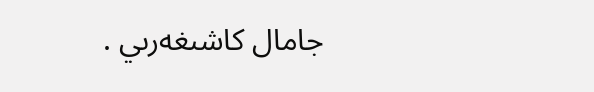جامال كاشىغەرىي .